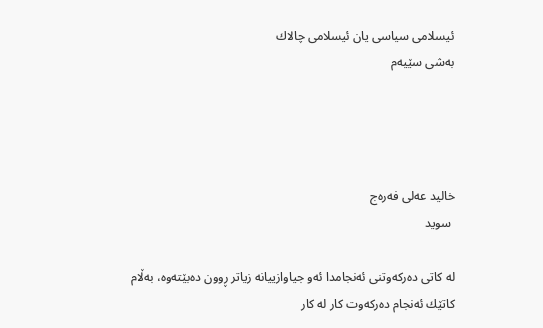ئیسلامى سیاسى یان ئیسلامى چالاك
به‌شى سێیه‌م




خالید عه‌لى فه‌ره‌ج
 سوید

له‌ کاتى ده‌رکه‌وتنى ئه‌نجامدا ئه‌و جیاوازییانه‌ زیاتر ڕوون ده‌بێته‌وه‌، به‌ڵام کاتێك ئه‌نجام ده‌رکه‌وت کار له‌ کار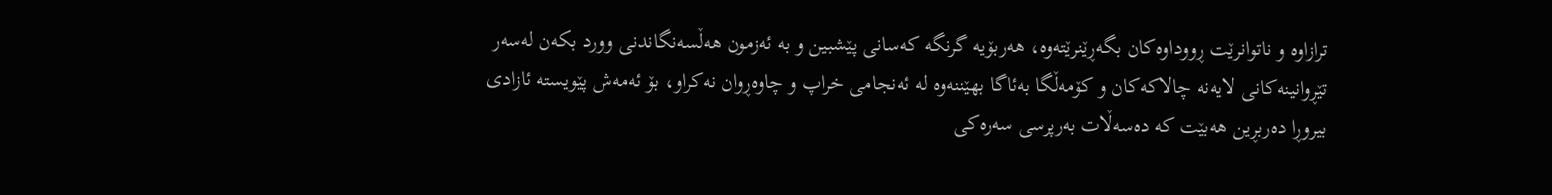ترازاوه‌ و ناتوانرێت ڕووداوه‌کان بگه‌ڕێنرێته‌وه‌، هه‌ربۆیه‌ گرنگه‌ که‌سانى پێشبین و به‌ ئه‌زمون هه‌ڵسه‌نگاندنى وورد بکه‌ن له‌سه‌ر تێڕوانینه‌کانى لایه‌نه‌ چالاکه‌کان و کۆمه‌ڵگا به‌ئاگا بهێننه‌وه‌ له‌ ئه‌نجامى خراپ و چاوه‌ڕوان نه‌کراو، بۆ ئه‌مه‌ش پێویسته‌ ئازادى بیروڕا ده‌ربڕین هه‌بێت که‌ ده‌سه‌ڵات به‌رپرسى سه‌ره‌کى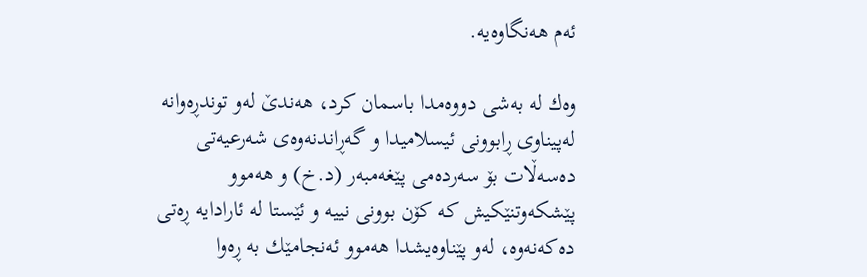ئه‌م هه‌نگاوه‌یه‌.

وه‌ك له‌ به‌شى دووه‌مدا باسمان کرد، هه‌ندێ له‌و توندڕه‌وانه‌ له‌پیناوى ڕابوونى ئیسلامیدا و گه‌ڕاندنه‌وه‌ى شه‌رعیه‌تى ده‌سه‌ڵات بۆ سه‌رده‌مى پێغه‌مبه‌ر (د.خ) و هه‌موو پێشکه‌وتنێکیش که‌ کۆن بوونى نییه‌ و ئێستا له‌ ئارادایه‌ ڕه‌تى ده‌که‌نه‌وه‌، له‌و پێناوه‌یشدا هه‌موو ئه‌نجامێك به‌ ڕه‌وا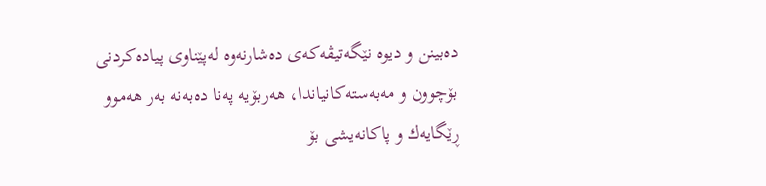ده‌بینن و دیوه‌ نێگه‌تیڤه‌که‌ى ده‌شارنه‌وه‌ له‌پێناوى پیاده‌کردنى بۆچوون و مه‌به‌سته‌کانیاندا، هه‌ربۆیه‌ په‌نا ده‌به‌نه‌ به‌ر هه‌موو ڕێگایه‌ك و پاکانه‌یشى بۆ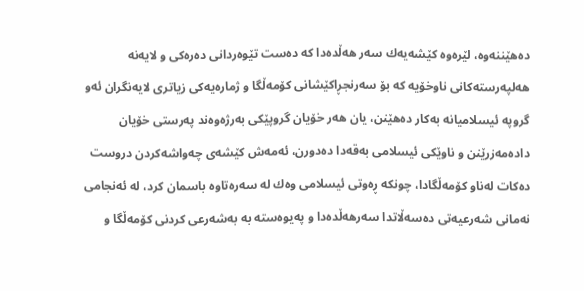ده‌هێننه‌وه‌، لێره‌وه‌ کێشه‌یه‌ك سه‌ر هه‌ڵده‌دا که‌ ده‌ست تێوه‌ردانى ده‌ره‌کى و لایه‌نه‌ هه‌لپه‌رسته‌کانى ناوخۆیه‌ که‌ بۆ سه‌رنجڕاکێشانى کۆمه‌ڵگا و ژماره‌یه‌کى زیاترى لایه‌نگران ئه‌و گروپه‌ ئیسلامیانه‌ به‌کار ده‌هێنن، یان هه‌ر خۆیان گروپێکى به‌رژه‌وه‌ند په‌رستى خۆیان داده‌مه‌زرێنن و ناوێکى ئیسلامى به‌قه‌دا ده‌دورن، ئه‌مه‌ش کێشه‌ى چه‌واشه‌کردن دروست ده‌کات له‌ناو کۆمه‌ڵگادا، چونکه‌ ڕه‌وتى ئیسلامى وه‌ك له‌ سه‌ره‌تاوه‌ باسمان کرد، له‌ ئه‌نجامى نه‌مانى شه‌رعیه‌تى ده‌سه‌ڵاتدا سه‌رهه‌ڵده‌دا و په‌یوه‌سته‌ به‌ به‌شه‌رعى کردنى کۆمه‌ڵگا و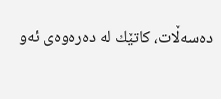ده‌سه‌ڵات، کاتێك له‌ ده‌ره‌وه‌ى ئه‌و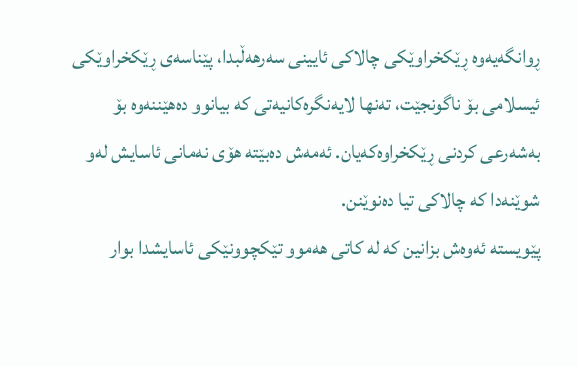ڕوانگه‌یه‌وه‌ ڕێکخراوێکى چالاکى ئایینى سه‌رهه‌ڵبدا، پێناسه‌ى ڕێکخراوێکى ئیسلامى بۆ ناگونجێت، ته‌نها لایه‌نگره‌کانیه‌تى که‌ بیانوو ده‌هێننه‌وه‌ بۆ به‌شه‌رعى کردنى ڕێکخراوه‌که‌یان. ئه‌مه‌ش ده‌بێته‌ هۆى نه‌مانى ئاسایش له‌و شوێنه‌دا که‌ چالاکى تیا ده‌نوێنن.
پێویسته‌ ئه‌وه‌ش بزانین که‌ له‌ کاتى هه‌موو تێکچوونێکى ئاسایشدا بوار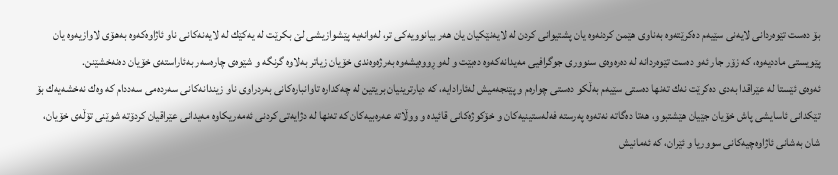بۆ ده‌ست تێوه‌ردانى لایه‌نى سێیه‌م ده‌کرێته‌وه‌ به‌ناوى هێمن کردنه‌وه‌ یان پشتیوانى کردن له‌ لایه‌نێکیان یان هه‌ر بیانوویه‌کى تر، له‌وانه‌یه‌ پێشوازیشى لێ بکرێت له‌ یه‌کێك له‌ لایه‌نه‌کانى ناو ئاژاوه‌که‌وه‌ به‌هۆى لاوازیه‌وه‌ یان پێویستى ماددیه‌وه‌، که‌ زۆر جار ئه‌و ده‌ست تێوه‌ردانه‌ له‌ ده‌ره‌وه‌ى سنوورى جوگرافیى مه‌یدانه‌که‌وه‌ ده‌بێت و له‌و ڕووه‌یشه‌وه‌ به‌رژه‌وه‌ندى خۆیان زیاتر به‌لاوه‌ گرنگه‌ و شێوه‌ى چاره‌سه‌ر به‌ئاراسته‌ى خۆیان ده‌نه‌خشێنن.
ئه‌وه‌ى ئێستا له‌ عێراقدا به‌دى ده‌کرێت نه‌ك ته‌نها ده‌ستى سێیه‌م به‌ڵکو ده‌ستى چواره‌م و پێنجه‌میش له‌ئارادایه‌، که‌ دیارترینیان بریتین له‌ چه‌کداره‌ تاوانباره‌کانى به‌ردراوى ناو زیندانه‌کانى سه‌رده‌مى سه‌ددام که‌ وه‌ك نه‌خشه‌یه‌ك بۆ تێکدانى ئاسایشى پاش خۆیان جێیان هێشتبوو، هه‌تا ده‌گاته‌ نه‌ته‌وه‌ په‌رسته‌ فه‌له‌ستینیه‌کان و خۆکوژه‌کانى قائیده‌ و ووڵاته‌ عه‌ره‌بیه‌کان که‌ ته‌نها له‌ دژایه‌تى کردنى ئه‌مه‌ریکاوه‌ مه‌یدانى عێراقیان کردۆته‌ شوێنى تۆڵه‌ى خۆیان، شان به‌شانى ئاژاوه‌چیه‌کانى سووریا و ئێران، که‌ ئه‌مانیش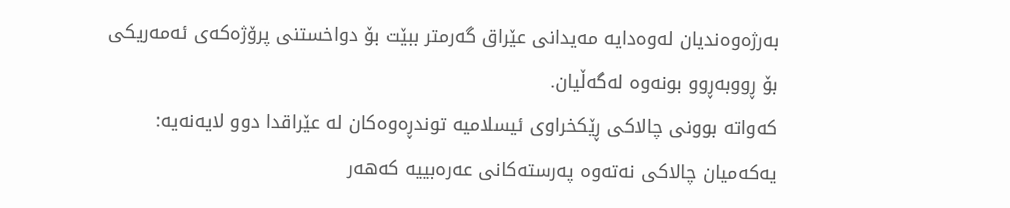به‌رژه‌وه‌ندیان له‌وه‌دایه‌ مه‌یدانى عێراق گه‌رمتر ببێت بۆ دواخستنى پرۆژه‌که‌ى ئه‌مه‌ریکى بۆ ڕووبه‌ڕوو بونه‌وه‌ له‌گه‌ڵیان.
که‌واته‌ بوونى چالاکى ڕێکخراوى ئیسلامیه‌ توندڕه‌وه‌کان له‌ عێراقدا دوو لایه‌نه‌یه‌: یه‌که‌میان چالاکى نه‌ته‌وه‌ په‌رسته‌کانى عه‌ره‌بییه‌ که‌هه‌ر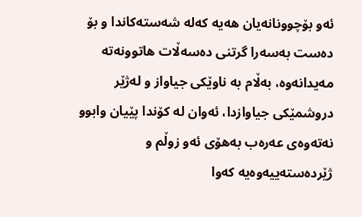ئه‌و بۆچوونانه‌یان هه‌یه‌ که‌له‌ شه‌سته‌کاندا و بۆ ده‌ست به‌سه‌را گرتنى ده‌سه‌ڵات هاتوونه‌ته‌ مه‌یدانه‌وه‌، به‌ڵام به‌ ناوێکى جیاواز و له‌ژێر دروشمێکى جیاوازدا، ئه‌وان له‌ کۆندا پێیان وابوو نه‌ته‌وه‌ى عه‌ره‌ب به‌هۆى ئه‌و زوڵم و ژێرده‌سته‌ییه‌وه‌یه‌ که‌وا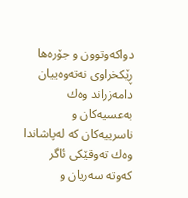دواکه‌وتوون و جۆره‌ها ڕێکخراوى نه‌ته‌وه‌ییان دامه‌زراند وه‌ك به‌عسیه‌کان و ناسرییه‌کان که‌ له‌پاشاندا وه‌ك ته‌وقێکى ئاگر که‌وته‌ سه‌ریان و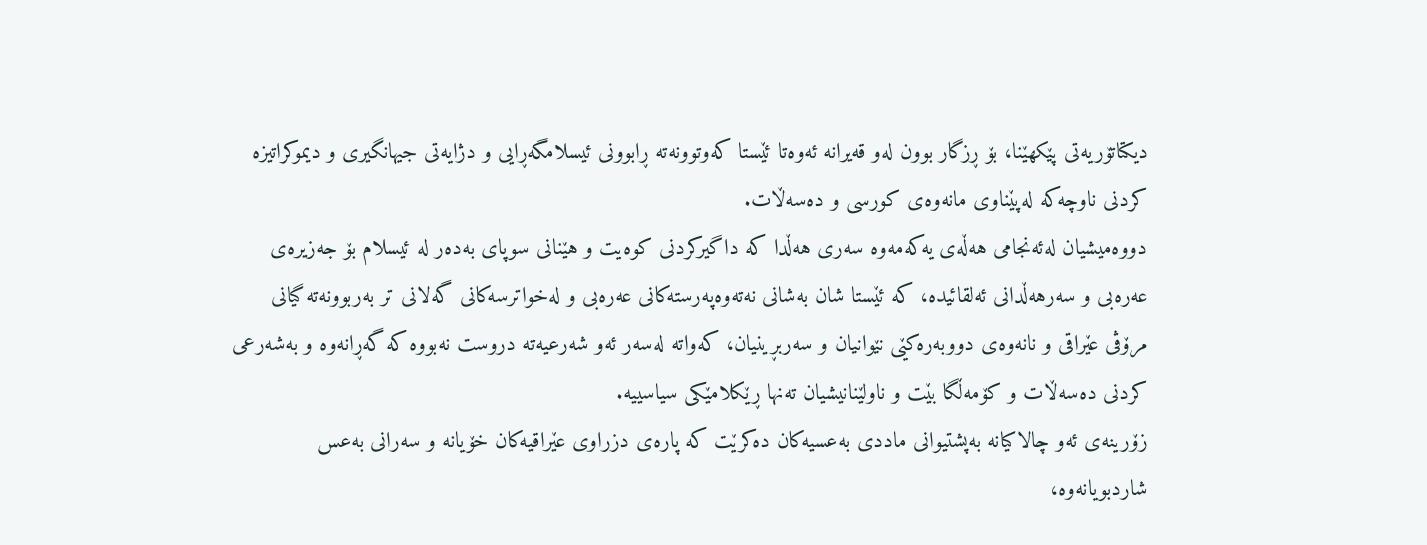دیکتاتۆریه‌تى پێکهێنا، بۆ ڕزگار بوون له‌و قه‌یرانه‌ ئه‌وه‌تا ئێستا که‌وتوونه‌ته‌ ڕابوونى ئیسلامگه‌ڕایى و دژایه‌تى جیهانگیرى و دیموکراتیزه‌ کردنى ناوچه‌که‌ له‌پێناوى مانه‌وه‌ى کورسى و ده‌سه‌ڵات.
دووه‌میشیان له‌ئه‌نجامى هه‌ڵه‌ى یه‌که‌مه‌وه‌ سه‌رى هه‌ڵدا که‌ داگیرکردنى کوه‌یت و هێنانى سوپاى به‌ده‌ر له‌ ئیسلام بۆ جه‌زیره‌ى عه‌ره‌بى و سه‌رهه‌ڵدانى ئه‌لقائیده‌، که‌ ئێستا شان به‌شانى نه‌ته‌وه‌په‌رسته‌کانى عه‌ره‌بى و له‌خواترسه‌کانى گه‌لانى تر به‌ربوونه‌ته‌ گیانى مرۆڤى عێراقى و نانه‌وه‌ى دووبه‌ره‌کێى نێوانیان و سه‌ربڕینیان، که‌واته‌ له‌سه‌ر ئه‌و شه‌رعیه‌ته‌ دروست نه‌بووه‌ که‌ گه‌ڕانه‌وه‌ و به‌شه‌رعى کردنى ده‌سه‌ڵات و کۆمه‌ڵگا بێت و ناولێنانیشیان ته‌نها ڕێکلامێکى سیاسییه‌.
زۆرینه‌ى ئه‌و چالاکیانه‌ به‌پشتیوانى ماددى به‌عسیه‌کان ده‌کرێت که‌ پاره‌ى دزراوى عێراقیه‌کان خۆیانه‌ و سه‌رانى به‌عس شاردبویانه‌وه‌،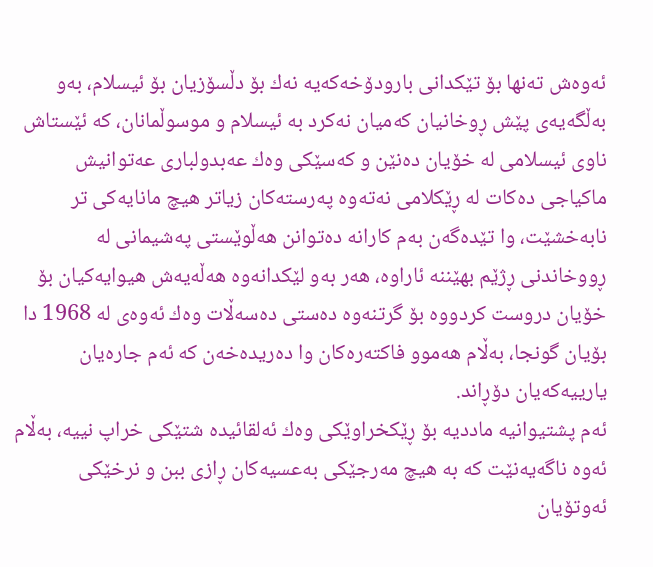ئه‌وه‌ش ته‌نها بۆ تێکدانى بارودۆخه‌که‌یه‌ نه‌ك بۆ دڵسۆزیان بۆ ئیسلام، به‌و به‌ڵگه‌یه‌ى پێش ڕوخانیان که‌میان نه‌کرد به‌ ئیسلام و موسوڵمانان، که‌ ئێستاش ناوى ئیسلامى له‌ خۆیان ده‌نێن و که‌سێکى وه‌ك عه‌بدولبارى عه‌توانیش ماکیاجى ده‌کات له‌ ڕێکلامى نه‌ته‌وه‌ په‌رسته‌کان زیاتر هیچ مانایه‌کى تر نابه‌خشێت، وا تێده‌گه‌ن به‌م کارانه‌ ده‌توانن هه‌ڵوێستى په‌شیمانى له‌ ڕووخاندنى ڕژێم بهێننه‌ ئاراوه‌، هه‌ر به‌و لێکدانه‌وه‌ هه‌ڵه‌یه‌ش هیوایه‌کیان بۆ خۆیان دروست کردووه‌ بۆ گرتنه‌وه‌ ده‌ستى ده‌سه‌ڵات وه‌ك ئه‌وه‌ى له‌ 1968 دا بۆیان گونجا، به‌ڵام هه‌موو فاکته‌ره‌کان وا ده‌ریده‌خه‌ن که‌ ئه‌م جاره‌یان یارییه‌که‌یان دۆڕاند.
ئه‌م پشتیوانیه‌ ماددیه‌ بۆ ڕێکخراوێکى وه‌ك ئه‌لقائیده‌ شتێکى خراپ نییه‌، به‌ڵام ئه‌وه‌ ناگه‌یه‌نێت که‌ به‌ هیچ مه‌رجێکى به‌عسیه‌کان ڕازى ببن و نرخێکى ئه‌وتۆیان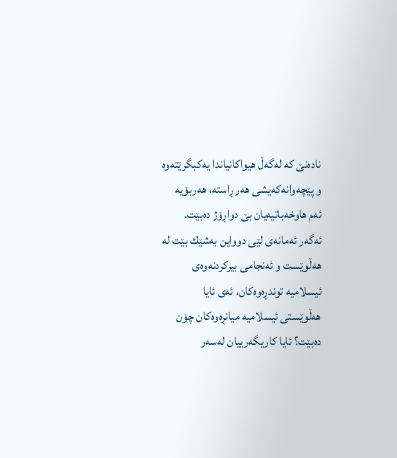ناده‌نێ که‌ له‌گه‌ڵ هیواکانیاندا یه‌کبگرێته‌وه‌ و پێچه‌وانه‌که‌یشى هه‌ر ڕاسته‌، هه‌ربۆیه‌ ئه‌م هاوخه‌باتیه‌یان بێ دواڕۆژ ده‌بێت.
ئه‌گه‌ر ئه‌مانه‌ى لێى دوواین به‌شێك بێت له‌ هه‌ڵوێست و ئه‌نجامى بیرکردنه‌وه‌ى ئیسلامیه‌ توندڕه‌وه‌کان، ئه‌ى ئایا هه‌ڵوێستى ئیسلامیه‌ میانڕه‌وه‌کان چۆن ده‌بێت؟ ئایا کاریگه‌رییان له‌سه‌ر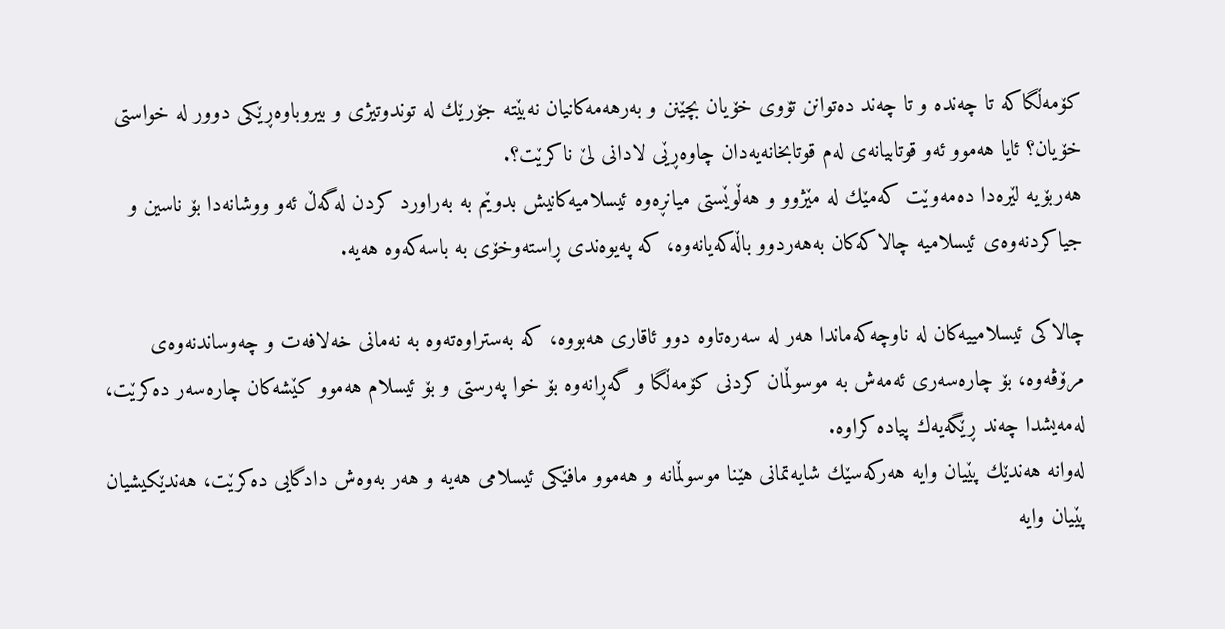کۆمه‌ڵگاکه‌ تا چه‌نده‌ و تا چه‌ند ده‌توانن تۆوى خۆیان بچێنن و به‌رهه‌مه‌کانیان نه‌بێته‌ جۆرێك له‌ توندوتیژى و بیروباوه‌ڕێکى دوور له‌ خواستى خۆیان؟ ئایا هه‌موو ئه‌و قوتابیانه‌ى له‌م قوتابخانه‌یه‌دان چاوه‌ڕێى لادانى لێ ناکرێت؟.
هه‌ربۆیه‌ لێره‌دا ده‌مه‌وێت که‌مێك له‌ مێژوو و هه‌ڵوێستى میانڕه‌وه‌ ئیسلامیه‌کانیش بدوێم به‌ به‌راورد کردن له‌گه‌ڵ ئه‌و ووشانه‌دا بۆ ناسین و جیاکردنه‌وه‌ى ئیسلامیه‌ چالاکه‌کان به‌هه‌ردوو باڵه‌که‌یانه‌وه‌، که‌ په‌یوه‌ندى ڕاسته‌وخۆى به‌ باسه‌که‌وه‌ هه‌یه‌.

چالاکى ئیسلامییه‌کان له‌ ناوچه‌که‌ماندا هه‌ر له‌ سه‌ره‌تاوه‌ دوو ئاقارى هه‌بووه‌، که‌ به‌ستراوه‌ته‌وه‌ به‌ نه‌مانى خه‌لافه‌ت و چه‌وساندنه‌وه‌ى مرۆڤه‌وه‌، بۆ چاره‌سه‌رى ئه‌مه‌ش به‌ موسوڵمان کردنى کۆمه‌ڵگا و گه‌ڕانه‌وه‌ بۆ خوا په‌رستى و بۆ ئیسلام هه‌موو کێشه‌کان چاره‌سه‌ر ده‌کرێت، له‌مه‌یشدا چه‌ند ڕێگه‌یه‌ك پیاده‌ کراوه‌.
له‌وانه‌ هه‌ندێك پێیان وایه‌ هه‌رکه‌سێك شایه‌تمانى هێنا موسوڵمانه‌ و هه‌موو مافێکى ئیسلامى هه‌یه‌ و هه‌ر به‌وه‌ش دادگایى ده‌کرێت، هه‌ندێکیشیان پێیان وایه‌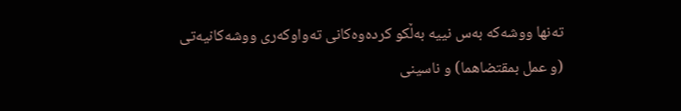ته‌نها ووشه‌که‌ به‌س نییه‌ به‌ڵکو کرده‌وه‌کانى ته‌واوکه‌رى ووشه‌کانیه‌تى (و عمل بمقتضاهما) و ناسینى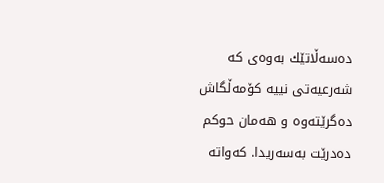ده‌سه‌ڵاتێك به‌وه‌ى که‌ شه‌رعیه‌تى نییه‌ کۆمه‌ڵگاش ده‌گرێته‌وه‌ و هه‌مان حوکم ده‌درێت به‌سه‌ریدا. که‌واته‌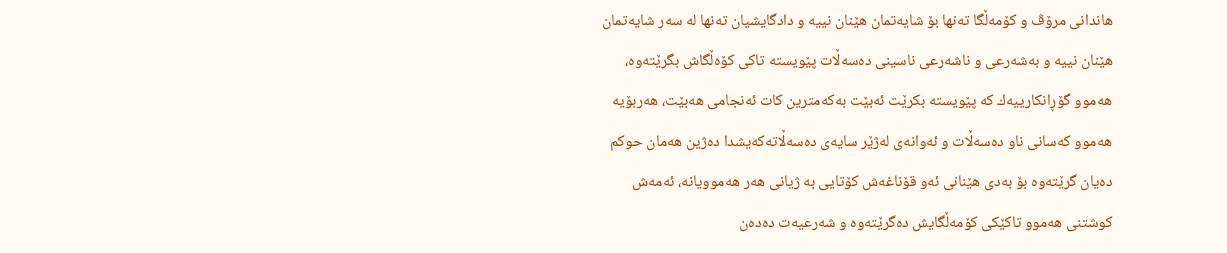هاندانى مرۆڤ و کۆمه‌ڵگا ته‌نها بۆ شایه‌تمان هێنان نییه‌ و دادگایشیان ته‌نها له‌ سه‌ر شایه‌تمان هێنان نییه‌ و به‌شه‌رعى و ناشه‌رعى ناسینى ده‌سه‌ڵات پێویسته‌ تاکى کۆه‌ڵگاش بگرێته‌وه‌، هه‌موو گۆڕانکارییه‌ك که‌ پێویسته‌ بکرێت ئه‌بێت به‌که‌مترین کات ئه‌نجامى هه‌بێت، هه‌ربۆیه‌ هه‌موو که‌سانى ناو ده‌سه‌ڵات و ئه‌وانه‌ى له‌ژێر سایه‌ى ده‌سه‌ڵاته‌که‌یشدا ده‌ژین هه‌مان حوکم ده‌یان گرێته‌وه‌ بۆ به‌دى هێنانى ئه‌و قۆناغه‌ش کۆتایى به‌ ژیانى هه‌ر هه‌موویانه‌، ئه‌مه‌ش کوشتنى هه‌موو تاکێکى کۆمه‌ڵگایش ده‌گرێته‌وه‌ و شه‌رعیه‌ت ده‌ده‌ن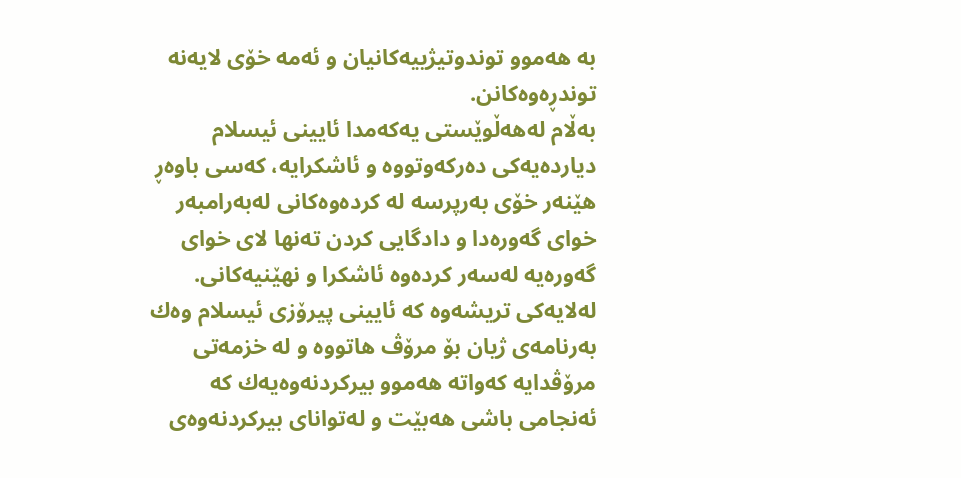به‌ هه‌موو توندوتیژییه‌کانیان و ئه‌مه‌ خۆى لایه‌نه‌ توندڕه‌وه‌کانن.
به‌ڵام له‌هه‌ڵوێستى یه‌که‌مدا ئایینى ئیسلام دیارده‌یه‌کى ده‌رکه‌وتووه‌ و ئاشکرایه‌، که‌سى باوه‌ڕ هێنه‌ر خۆى به‌رپرسه‌ له‌ کرده‌وه‌کانى له‌به‌رامبه‌ر خواى گه‌وره‌دا و دادگایى کردن ته‌نها لاى خواى گه‌وره‌یه‌ له‌سه‌ر کرده‌وه‌ ئاشکرا و نهێنیه‌کانى. له‌لایه‌کى تریشه‌وه‌ که‌ ئایینى پیرۆزى ئیسلام وه‌ك به‌رنامه‌ى ژیان بۆ مرۆڤ هاتووه‌ و له‌ خزمه‌تى مرۆڤدایه‌ که‌واته‌ هه‌موو بیرکردنه‌وه‌یه‌ك که‌ ئه‌نجامى باشى هه‌بێت و له‌تواناى بیرکردنه‌وه‌ى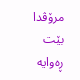مرۆڤدا بێت ڕه‌وایه‌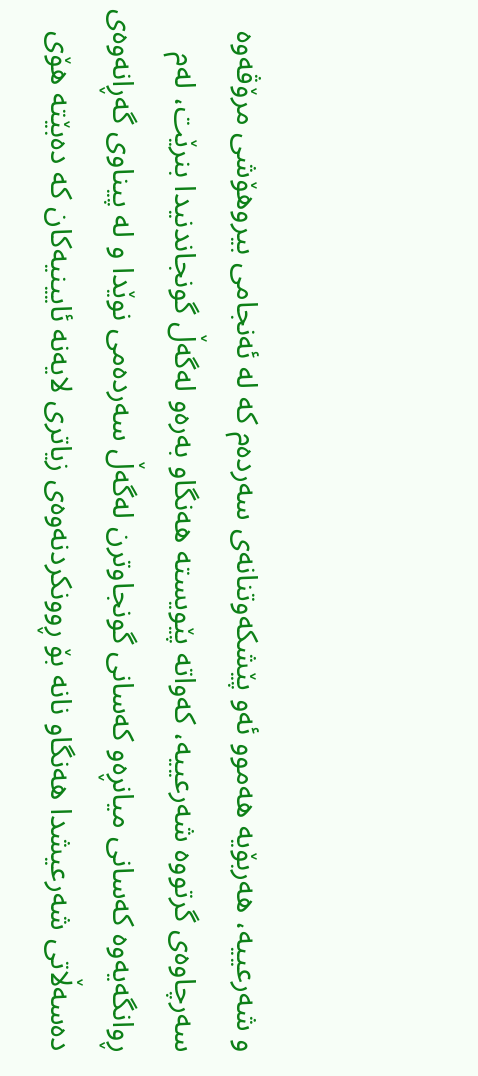و شه‌رعییه‌، هه‌ربۆیه‌ هه‌موو ئه‌و پێشکه‌وتنانه‌ى سه‌رده‌م که‌ له‌ ئه‌نجامى بیروهۆشى مرۆڤه‌وه‌ سه‌رچاوه‌ى گرتووه‌ شه‌رعییه‌، که‌واته‌ پێویسته‌ هه‌نگاو به‌ره‌و له‌گه‌ڵ گونجاندنیدا بنرێت، له‌م ڕوانگه‌یه‌وه‌ که‌سانى میانڕه‌و که‌سانى گونجاوترن له‌گه‌ڵ سه‌رده‌مى نوێدا و له‌ پیناوى گه‌ڕانه‌وه‌ى ده‌سه‌ڵاتى شه‌رعیشدا هه‌نگاو نانه‌ بۆ ڕوونکردنه‌وه‌ى زیاترى لایه‌نه‌ ئایینیه‌کان که‌ ده‌بێته‌ هۆى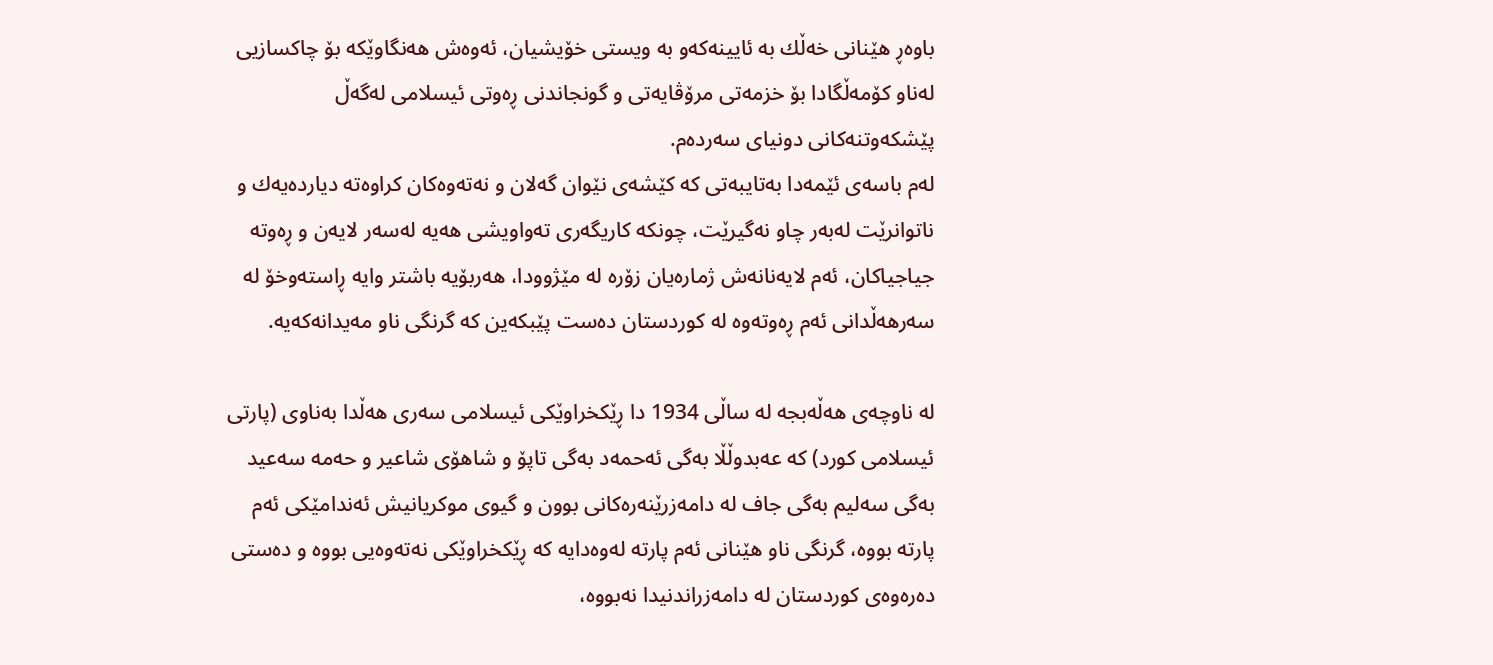باوه‌ڕ هێنانى خه‌ڵك به‌ ئایینه‌که‌و به‌ ویستى خۆیشیان، ئه‌وه‌ش هه‌نگاوێکه‌ بۆ چاکسازیى له‌ناو کۆمه‌ڵگادا بۆ خزمه‌تى مرۆڤایه‌تى و گونجاندنى ڕه‌وتى ئیسلامى له‌گه‌ڵ پێشکه‌وتنه‌کانى دونیاى سه‌رده‌م.
له‌م باسه‌ى ئێمه‌دا به‌تایبه‌تى که‌ کێشه‌ى نێوان گه‌لان و نه‌ته‌وه‌کان کراوه‌ته‌ دیارده‌یه‌ك و ناتوانرێت له‌به‌ر چاو نه‌گیرێت، چونکه‌ کاریگه‌رى ته‌واویشى هه‌یه‌ له‌سه‌ر لایه‌ن و ڕه‌وته‌ جیاجیاکان، ئه‌م لایه‌نانه‌ش ژماره‌یان زۆره‌ له‌ مێژوودا، هه‌ربۆیه‌ باشتر وایه‌ ڕاسته‌وخۆ له‌ سه‌رهه‌ڵدانى ئه‌م ڕه‌وته‌وه‌ له‌ کوردستان ده‌ست پێبکه‌ین که‌ گرنگى ناو مه‌یدانه‌که‌یه‌.

له‌ ناوچه‌ى هه‌ڵه‌بجه‌ له‌ ساڵى 1934 دا ڕێکخراوێکى ئیسلامى سه‌رى هه‌ڵدا به‌ناوى (پارتى ئیسلامى کورد) که‌ عه‌بدوڵڵا به‌گى ئه‌حمه‌د به‌گى تاپۆ و شاهۆى شاعیر و حه‌مه‌ سه‌عید به‌گى سه‌لیم به‌گى جاف له‌ دامه‌زرێنه‌ره‌کانى بوون و گیوى موکریانیش ئه‌ندامێکى ئه‌م پارته‌ بووه‌، گرنگى ناو هێنانى ئه‌م پارته‌ له‌وه‌دایه‌ که‌ ڕێکخراوێکى نه‌ته‌وه‌یى بووه‌ و ده‌ستى ده‌ره‌وه‌ى کوردستان له‌ دامه‌زراندنیدا نه‌بووه‌،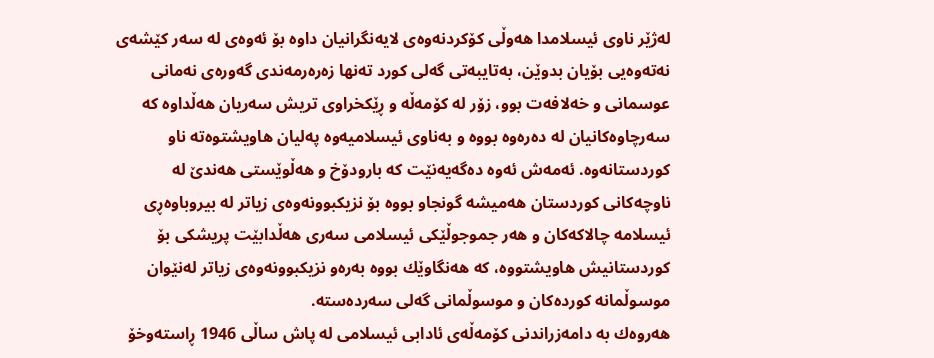له‌ژێر ناوى ئیسلامدا هه‌وڵى کۆکردنه‌وه‌ى لایه‌نگرانیان داوه‌ بۆ ئه‌وه‌ى له‌ سه‌ر کێشه‌ى نه‌ته‌وه‌یى بۆیان بدوێن، به‌تایبه‌تى گه‌لى کورد ته‌نها زه‌ره‌رمه‌ندى گه‌وره‌ى نه‌مانى عوسمانى و خه‌لافه‌ت بوو، زۆر له‌ کۆمه‌ڵه‌ و ڕێکخراوى تریش سه‌ریان هه‌ڵداوه‌ که‌ سه‌رچاوه‌کانیان له‌ ده‌ره‌وه بووه‌ و به‌ناوى ئیسلامیه‌وه‌ په‌لیان هاویشتوه‌ته‌ ناو کوردستانه‌وه‌. ئه‌مه‌ش ئه‌وه‌ ده‌گه‌یه‌نێت که‌ بارودۆخ و هه‌ڵوێستى هه‌ندێ له‌ ناوچه‌کانى کوردستان هه‌میشه‌ گونجاو بووه‌ بۆ نزیکبوونه‌وه‌ى زیاتر له‌ بیروباوه‌ڕى ئیسلامه‌ چالاکه‌کان و هه‌ر جموجوڵێکى ئیسلامى سه‌رى هه‌ڵدابێت پریشکى بۆ کوردستانیش هاویشتووه‌، که‌ هه‌نگاوێك بووه‌ به‌ره‌و نزیکبوونه‌وه‌ى زیاتر له‌نێوان موسوڵمانه‌ کورده‌کان و موسوڵمانى گه‌لى سه‌رده‌سته‌.
هه‌روه‌ك به‌ دامه‌زراندنى کۆمه‌ڵه‌ى ئادابى ئیسلامى له‌ پاش ساڵى 1946 ڕاسته‌وخۆ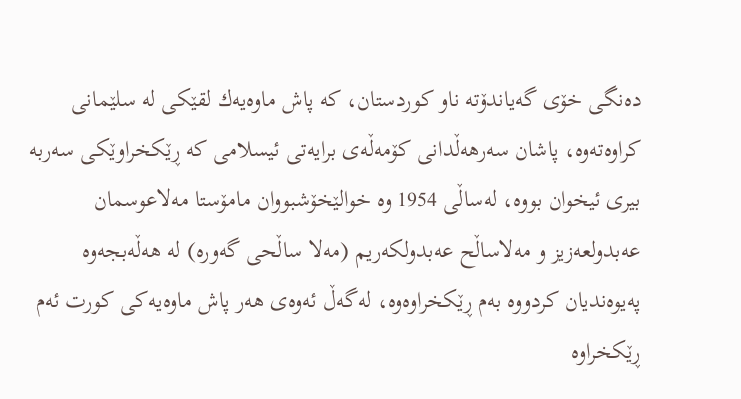ده‌نگى خۆى گه‌یاندۆته‌ ناو کوردستان، که‌ پاش ماوه‌یه‌ك لقێکى له‌ سلێمانى کراوه‌ته‌وه‌، پاشان سه‌رهه‌ڵدانى کۆمه‌ڵه‌ى برایه‌تى ئیسلامى که‌ ڕێکخراوێکى سه‌ربه‌ بیرى ئیخوان بووه‌، له‌ساڵى 1954 وه‌ خوالێخۆشبووان مامۆستا مه‌لاعوسمان عه‌بدولعه‌زیز و مه‌لاساڵح عه‌بدولکه‌ریم (مه‌لا ساڵحى گه‌وره‌) له‌ هه‌ڵه‌بجه‌وه‌ په‌یوه‌ندیان کردووه‌ به‌م ڕێکخراوه‌وه‌، له‌گه‌ڵ ئه‌وه‌ى هه‌ر پاش ماوه‌یه‌کى کورت ئه‌م ڕێکخراوه‌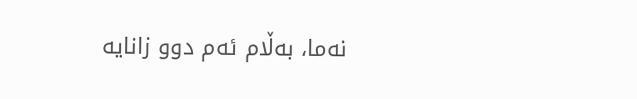نه‌ما، به‌ڵام ئه‌م دوو زانایه‌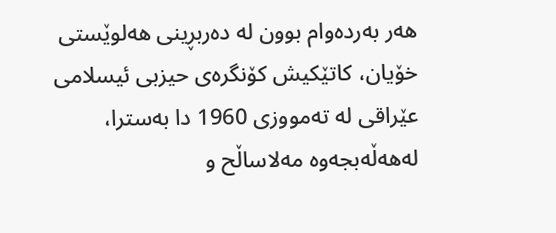هه‌ر به‌رده‌وام بوون له‌ ده‌ربڕینى هه‌لوێستى خۆیان، کاتێکیش کۆنگره‌ى حیزبى ئیسلامى عێراقى له‌ ته‌مووزى 1960 دا به‌سترا، له‌هه‌ڵه‌بجه‌وه‌ مه‌لاساڵح و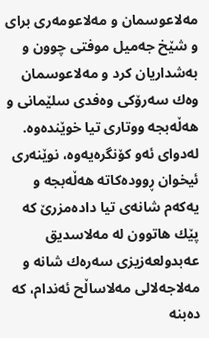مه‌لاعوسمان و مه‌لاعومه‌رى براى و شێخ جه‌میل موفتى چوون و به‌شداریان کرد و مه‌لاعوسمان وه‌ك سه‌رۆکى وه‌فدى سلێمانى و هه‌ڵه‌بجه‌ ووتارى تیا خوێنده‌وه‌.
له‌دواى ئه‌و کۆنگره‌یه‌وه‌، نوێنه‌رى ئیخوان ڕووده‌کاته‌ هه‌ڵه‌بجه‌ و یه‌که‌م شانه‌ى تیا داده‌مزرێ که‌ پێك هاتوون له‌ مه‌لاسدیق عه‌بدولعه‌زیزى سه‌ره‌ك شانه‌ و مه‌لاجه‌لالى مه‌لاساڵح ئه‌ندام، که‌ ده‌بنه‌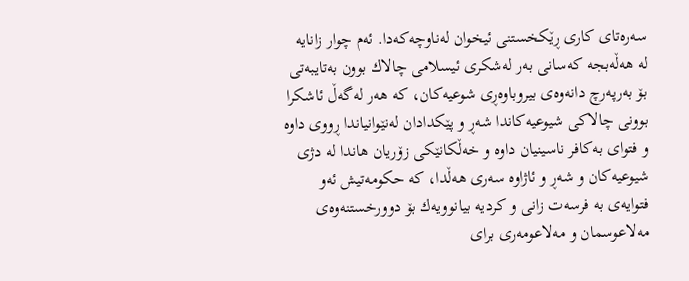سه‌ره‌تاى کارى ڕێکخستنى ئیخوان له‌ناوچه‌که‌دا. ئه‌م چوار زانایه‌ له‌ هه‌ڵه‌بجه‌ که‌سانى به‌ر له‌شکرى ئیسلامى چالاك بوون به‌تایبه‌تى بۆ به‌رپه‌رچ دانه‌وه‌ى بیروباوه‌ڕى شوعیه‌کان، که‌ هه‌ر له‌گه‌ڵ ئاشکرا بوونى چالاکى شیوعیه‌کاندا شه‌ڕ و پێکدادان له‌نێوانیاندا ڕووى داوه‌ و فتواى به‌کافر ناسینیان داوه‌ و خه‌ڵکانێکى زۆریان هاندا له‌ دژى شیوعیه‌کان و شه‌ڕ و ئاژاوه‌ سه‌رى هه‌ڵدا، که‌ حکومه‌تیش ئه‌و فتوایه‌ى به‌ فرسه‌ت زانى و کردیه‌ بیانوویه‌ك بۆ دوورخستنه‌وه‌ى مه‌لاعوسمان و مه‌لاعومه‌رى براى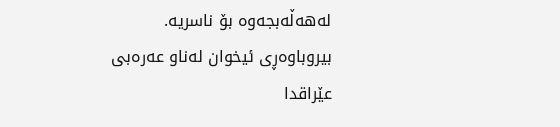له‌هه‌ڵه‌بجه‌وه‌ بۆ ناسریه‌.
بیروباوه‌ڕى ئیخوان له‌ناو عه‌ره‌بى عێراقدا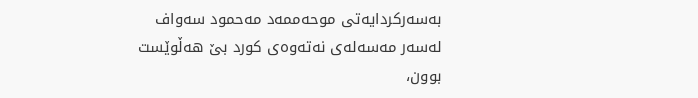به‌سه‌رکردایه‌تى موحه‌ممه‌د مه‌حمود سه‌واف له‌سه‌ر مه‌سه‌له‌ى نه‌ته‌وه‌ی کورد بێ هه‌ڵوێست بوون،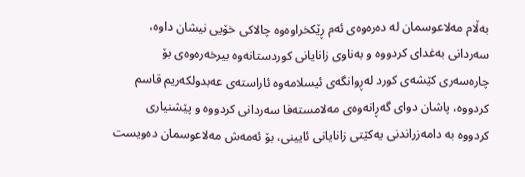به‌ڵام مه‌لاعوسمان له‌ ده‌ره‌وه‌ى ئه‌م ڕێکخراوه‌وه‌ چالاکى خۆیى نیشان داوه‌، سه‌ردانى به‌غداى کردووه‌ و به‌ناوى زانایانى کوردستانه‌وه‌ بیرخه‌ره‌وه‌ى بۆ چاره‌سه‌رى کێشه‌ى کورد له‌ڕوانگه‌ى ئیسلامه‌وه‌ ئاراسته‌ى عه‌بدولکه‌ریم قاسم کردووه‌، پاشان دواى گه‌ڕانه‌وه‌ى مه‌لامسته‌فا سه‌ردانى کردووه‌ و پێشنیارى کردووه‌ به‌ دامه‌زراندنى یه‌کێتى زانایانى ئایینى، بۆ ئه‌مه‌ش مه‌لاعوسمان ده‌ویست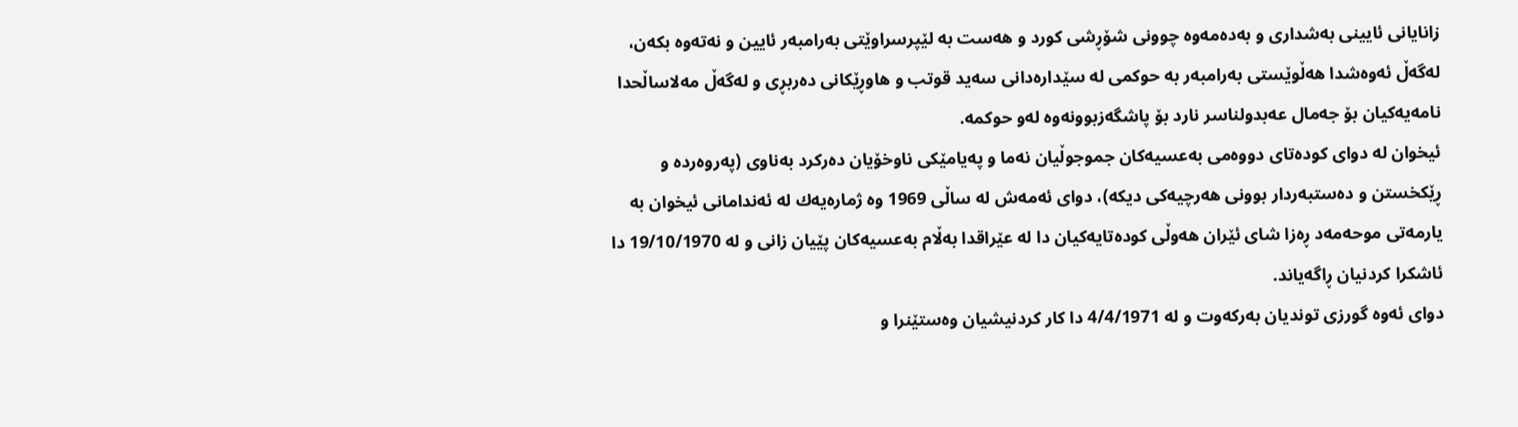زانایانى ئایینى به‌شدارى و به‌ده‌مه‌وه‌ چوونى شۆڕشى کورد و هه‌ست به‌ لێپرسراوێتى به‌رامبه‌ر ئایین و نه‌ته‌وه‌ بکه‌ن، له‌گه‌ڵ ئه‌وه‌شدا هه‌ڵوێستى به‌رامبه‌ر به‌ حوکمى له‌ سێداره‌دانى سه‌ید قوتب و هاوڕێکانى ده‌ربڕى و له‌گه‌ڵ مه‌لاساڵحدا نامه‌یه‌کیان بۆ جه‌مال عه‌بدولناسر نارد بۆ پاشگه‌زبوونه‌وه‌ له‌و حوکمه‌.
ئیخوان له‌ دواى کوده‌تاى دووه‌مى به‌عسیه‌کان جموجوڵیان نه‌ما و په‌یامێکى ناوخۆیان ده‌رکرد به‌ناوى (په‌روه‌رده‌ و ڕێکخستن و ده‌ستبه‌ردار بوونى هه‌رچیه‌کى دیکه‌)، دواى ئه‌مه‌ش له‌ ساڵى 1969 وه‌ ژماره‌یه‌ك له‌ ئه‌ندامانى ئیخوان به‌ یارمه‌تى موحه‌مه‌د ڕه‌زا شاى ئێران هه‌وڵى کوده‌تایه‌کیان دا له‌ عێراقدا به‌ڵام به‌عسیه‌کان پێیان زانى و له‌ 19/10/1970 دا ئاشکرا کردنیان ڕاگه‌یاند.
دواى ئه‌وه‌ گورزى توندیان به‌رکه‌وت و له‌ 4/4/1971 دا کار کردنیشیان وه‌ستێنرا و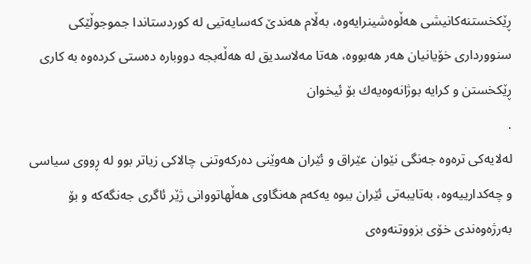ڕێکخستنه‌کانیشى هه‌ڵوه‌شینرایه‌وه‌، به‌ڵام هه‌ندێ که‌سایه‌تیى له‌ کوردستاندا جموجوڵێکى سنووردارى خۆیانیان هه‌ر هه‌بووه‌، هه‌تا مه‌لاسدیق له‌ هه‌ڵه‌بجه‌ دووباره‌ ده‌ستى کرده‌وه‌ به‌ کارى ڕێکخستن و کرایه‌ بوژانه‌وه‌یه‌ك بۆ ئیخوان
.
له‌لایه‌کى تره‌وه‌ جه‌نگى نێوان عێراق و ئێران هه‌وێنى ده‌رکه‌وتنى چالاکى زیاتر بوو له‌ ڕووى سیاسى و چه‌کدارییه‌وه‌، به‌تایبه‌تى ئێران ببوه‌ یه‌که‌م هه‌نگاوى هه‌ڵهاتووانى ژێر ئاگرى جه‌نگه‌که‌ و بۆ به‌رژه‌وه‌ندى خۆى بزووتنه‌وه‌ى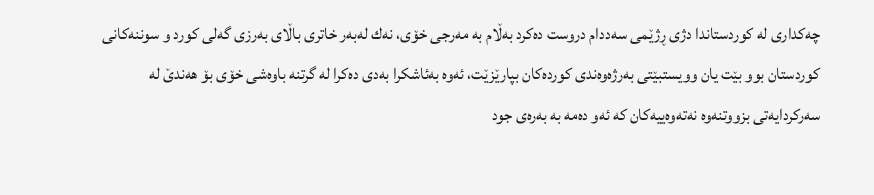چه‌کدارى له‌ کوردستاندا دژى ڕژێمى سه‌ددام دروست ده‌کرد به‌ڵام به‌ مه‌رجى خۆى، نه‌ك له‌به‌ر خاترى باڵاى به‌رزى گه‌لى کورد و سوننه‌کانى کوردستان بوو بێت یان وویستبێتى به‌رژه‌وه‌ندى کورده‌کان بپارێزێت، ئه‌وه‌ به‌ئاشکرا به‌دى ده‌کرا له‌ گرتنه‌ باوه‌شى خۆى بۆ هه‌ندێ له‌ سه‌رکردایه‌تى بزووتنه‌وه‌ نه‌ته‌وه‌ییه‌کان که‌ ئه‌و ده‌مه‌ به‌ به‌ره‌ى جود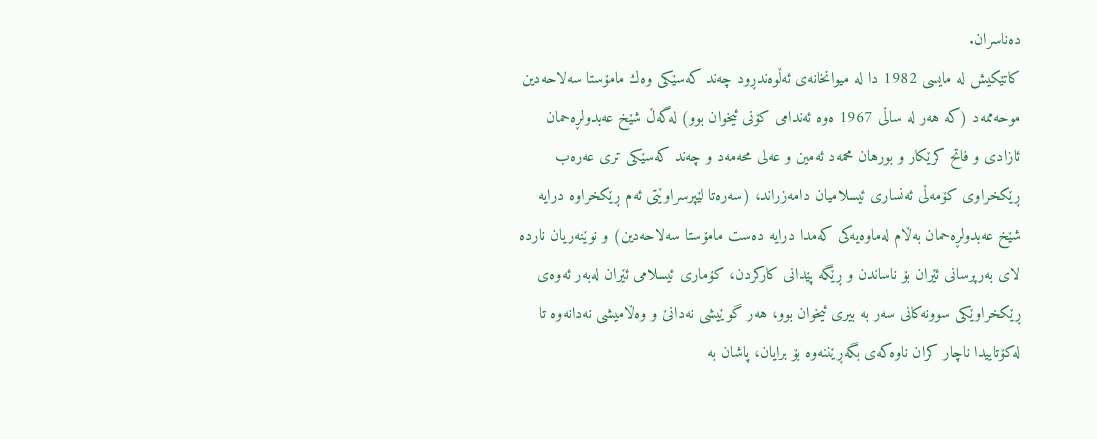ده‌ناسران.
کاتێکیش له‌ مایسى 1982 دا له‌ میوانخانه‌ى ئه‌ڵوه‌ندڕود چه‌ند که‌سێکى وه‌ك مامۆستا سه‌لاحه‌دین موحه‌ممه‌د (که‌ هه‌ر له‌ ساڵى 1967 ه‌وه‌ ئه‌ندامى کۆنى ئیخوان بوو) له‌گه‌ڵ شێخ عه‌بدولڕه‌حمان ئازادى و فاتح کرێکار و بورهان محمه‌د ئه‌مین و عه‌لى محه‌مه‌د و چه‌ند که‌سێکى ترى عه‌ره‌ب ڕێکخراوى کۆمه‌ڵى ئه‌نسارى ئیسلامیان دامه‌زراند، (سه‌ره‌تا لێپرسراوێتى ئه‌م ڕێکخراوه‌ درایه‌ شێخ عه‌بدولڕه‌حمان به‌ڵام له‌ماوه‌یه‌کى که‌مدا درایه‌ ده‌ست مامۆستا سه‌لاحه‌دین) و نوێنه‌ریان نارده‌ لاى به‌رپرسانى ئێران بۆ ناساندن و ڕێگه‌ پێدانى کارکردن، کۆمارى ئیسلامى ئێران له‌به‌ر ئه‌وه‌ى ڕێکخراوێکى سوونه‌کانى سه‌ر به‌ بیرى ئیخوان بوو، هه‌ر گوێیشى نه‌دانێ و وه‌ڵامیشى نه‌دانه‌وه‌ تا له‌کۆتاییدا ناچار کران ناوه‌که‌ى بگه‌ڕێننه‌وه‌ بۆ برایان، پاشان به‌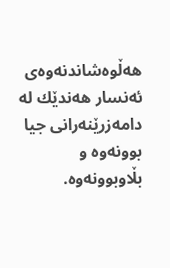هه‌ڵوه‌شاندنه‌وه‌ى ئه‌نسار هه‌ندێك له‌ دامه‌زرێنه‌رانى جیا بوونه‌وه‌ و بڵاوبوونه‌وه‌.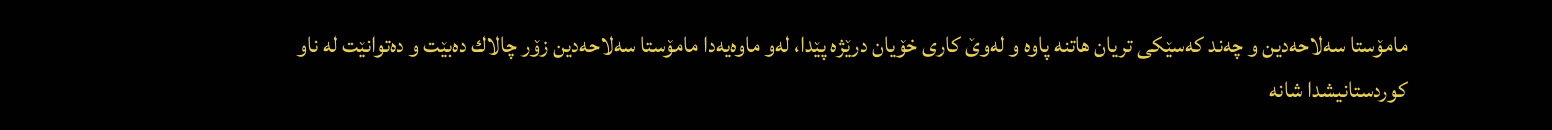مامۆستا سه‌لاحه‌دین و چه‌ند که‌سێکى تریان هاتنه‌ پاوه‌ و له‌وێ کارى خۆیان درێژه‌ پێدا، له‌و ماوه‌یه‌دا مامۆستا سه‌لاحه‌دین زۆر چالاك ده‌بێت و ده‌توانێت له‌ ناو کوردستانیشدا شانه‌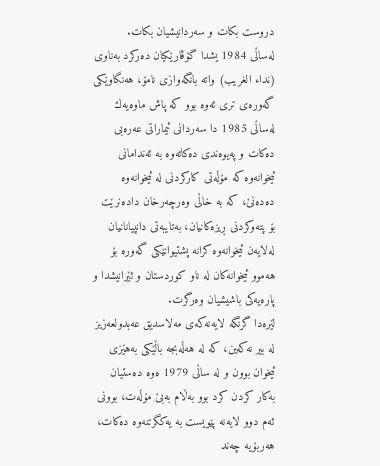دروست بکات و سه‌ردانیشیان بکات.
له‌ساڵى 1984 یشدا گۆڤارێکیان ده‌رکرد به‌ناوى (نداء الغریب) واته‌ بانگه‌وازى نامۆ، هه‌نگاوێکى گه‌وره‌ى ترى ئه‌وه‌ بوو که‌ پاش ماوه‌یه‌ك له‌ساڵى 1985 دا سه‌ردانى ئیماراتى عه‌ره‌بى ده‌کات و په‌یوه‌ندى ده‌کاته‌وه‌ به‌ ئه‌ندامانى ئیخوانه‌وه‌ که‌ مۆڵه‌تى کارکردنى له‌ ئیخوانه‌وه‌ ده‌ده‌نێ، که‌ به‌ خاڵى وه‌رچه‌رخان داده‌نرێت بۆ پته‌وکردنى ڕیزه‌کانیان، به‌تایبه‌تى دانپیانانیان له‌لایه‌ن ئیخوانه‌وه‌ کرانه‌ پشتیوانێکى گه‌وره‌ بۆ هه‌موو ئیخوانه‌کان له‌ ناو کوردستان و ئێرانیشدا و پاره‌یه‌کى باشیشیان وه‌رگرت.
لێره‌دا گرنگه‌ لایه‌نه‌که‌ى مه‌لاسدیق عه‌بدولعه‌زیز له‌ بیر نه‌که‌ین، که‌ له‌ هه‌ڵه‌بجه‌ باڵێکى به‌هێزى ئیخوان بوون و له‌ ساڵى 1979 ه‌وه‌ ده‌ستیان به‌کار کردن کرد بوو به‌ڵام به‌بێ مۆڵه‌ت، بوونى ئه‌م دوو لایه‌نه‌ پێویست به‌ یه‌کگرتنه‌وه‌ ده‌کات، هه‌ربۆیه‌ چه‌ند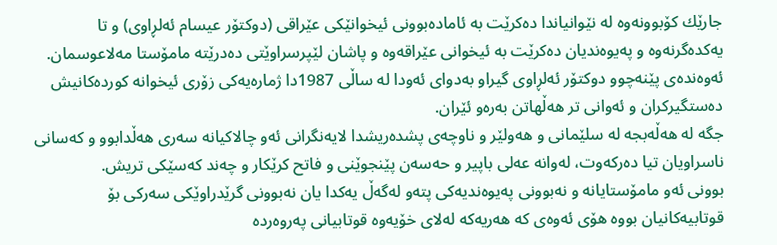جارێك کۆبوونه‌وه‌ له‌ نێوانیاندا ده‌کرێت به‌ ئاماده‌بوونى ئیخوانێکى عێراقى (دوکتۆر عیسام ئه‌لڕاوى) و تا یه‌کده‌گرنه‌وه‌ و په‌یوه‌ندیان ده‌کرێت به‌ ئیخوانى عێراقه‌وه‌ و پاشان لێپرسراوێتى ده‌درێته‌ مامۆستا مه‌لاعوسمان. ئه‌وه‌نده‌ى پێنه‌چوو دوکتۆر ئه‌لڕاوى گیراو به‌دواى ئه‌ودا له‌ ساڵى 1987دا ژماره‌یه‌کى زۆرى ئیخوانه‌ کورده‌کانیش ده‌ستگیرکران و ئه‌وانى تر هه‌ڵهاتن به‌ره‌و ئێران.
جگه‌ له‌ هه‌ڵه‌بجه‌ له‌ سلێمانى و هه‌ولێر و ناوچه‌ى پشده‌ریشدا لایه‌نگرانى ئه‌و چالاکیانه‌ سه‌رى هه‌ڵدابوو و که‌سانى ناسراویان تیا ده‌رکه‌وت، له‌وانه‌ عه‌لى باپیر و حه‌سه‌ن پێنجوێنى و فاتح کرێکار و چه‌ند که‌سێکى تریش.
بوونى ئه‌و مامۆستایانه‌ و نه‌بوونى په‌یوه‌ندیه‌کى پته‌و له‌گه‌ڵ یه‌کدا یان نه‌بوونى گرێدراوێکى سه‌رکى بۆ قوتابیه‌کانیان بووه‌ هۆى ئه‌وه‌ى که‌ هه‌ریه‌که‌ له‌لاى خۆیه‌وه‌ قوتابیانى په‌روه‌رده‌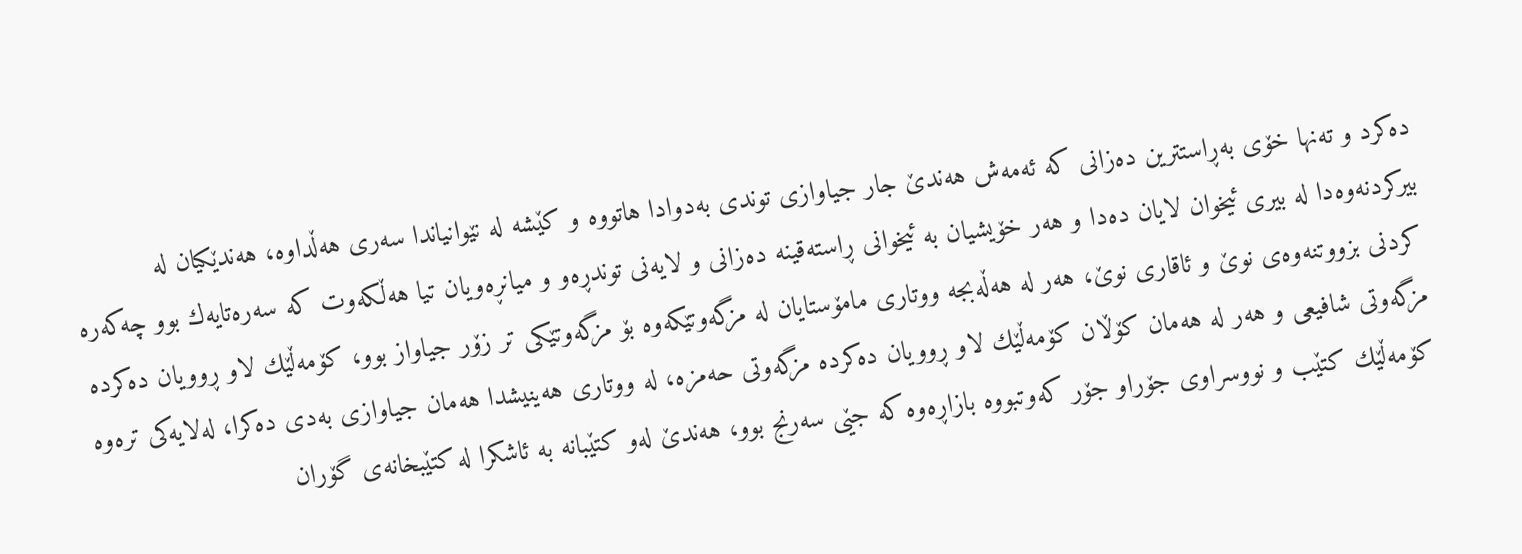ده‌کرد و ته‌نها خۆى به‌ڕاستترین ده‌زانى که‌ ئه‌مه‌ش هه‌ندێ جار جیاوازى توندى به‌دوادا هاتووه‌ و کێشه‌ له‌ نێوانیاندا سه‌رى هه‌ڵداوه‌، هه‌ندێکیان له‌ بیرکردنه‌وه‌دا له‌ بیرى ئیخوان لایان ده‌دا و هه‌ر خۆیشیان به‌ ئیخوانى ڕاسته‌قینه‌ ده‌زانى و لایه‌نى توندڕه‌و و میانڕه‌ویان تیا هه‌ڵکه‌وت که‌ سه‌ره‌تایه‌ك بوو چه‌که‌ره‌ کردنى بزووتنه‌وه‌ى نوێ و ئاقارى نوێ، هه‌ر له‌ هه‌ڵه‌بجه‌ ووتارى مامۆستایان له‌ مزگه‌وتێکه‌وه‌ بۆ مزگه‌وتێکى تر زۆر جیاواز بوو، کۆمه‌ڵێك لاو ڕوویان ده‌کرده‌ مزگه‌وتى شافیعى و هه‌ر له‌ هه‌مان کۆڵان کۆمه‌ڵێك لاو ڕوویان ده‌کرده‌ مزگه‌وتى حه‌مزه‌، له‌ ووتارى هه‌ینیشدا هه‌مان جیاوازى به‌دى ده‌کرا، له‌لایه‌کى تره‌وه‌ کۆمه‌ڵێك کتێب و نووسراوى جۆراو جۆر که‌وتبووه‌ بازاڕه‌وه‌ که‌ جێى سه‌رنج بوو، هه‌ندێ له‌و کتێبانه‌ به‌ ئاشکرا له‌ کتێبخانه‌ى گۆران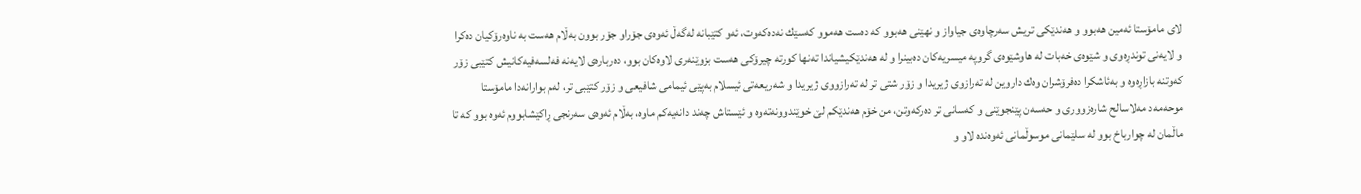لاى مامۆستا ئه‌مین هه‌بوو و هه‌ندێکى تریش سه‌رچاوه‌ى جیاواز و نهێنى هه‌بوو که‌ ده‌ست هه‌موو که‌سێك نه‌ده‌که‌وت، ئه‌و کتێبانه‌ له‌گه‌ڵ ئه‌وه‌ى جۆراو جۆر بوون به‌ڵام هه‌ست به‌ ناوه‌رۆکیان ده‌کرا و لایه‌نى توندڕه‌وى و شێوه‌ى خه‌بات له‌ هاوشێوه‌ى گروپه‌ میسریه‌کان ده‌بینرا و له‌ هه‌ندێکیشیاندا ته‌نها کورته‌ چیرۆکى هه‌ست بزوێنه‌رى لاوه‌کان بوو، ده‌رباره‌ى لایه‌نه‌ فه‌لسه‌فیه‌کانیش کتێبى زۆر که‌وتنه‌ بازاڕه‌وه‌ و به‌ئاشکرا ده‌فرۆشران وه‌ك داروین له‌ ته‌رازوى ژیریدا و زۆر شتى تر له‌ ته‌رازووى ژیریدا و شه‌ریعه‌تى ئیسلام به‌پێى ئیمامى شافیعى و زۆر کتێبى تر، له‌م بوارانه‌دا مامۆستا موحه‌مه‌د مه‌لاسالح شاره‌زوورى و حه‌سه‌ن پێنجوێنى و که‌سانى تر ده‌رکه‌وتن، من خۆم هه‌ندێکم لێ خوێندوونه‌ته‌وه‌ و ئێستاش چه‌ند دانه‌یه‌کم ماوه‌، به‌ڵام ئه‌وه‌ى سه‌رنجى ڕاکێشابووم ئه‌وه‌ بوو که‌ تا ماڵمان له‌ چوارباخ بوو له‌ سلێمانى موسوڵمانى ئه‌وه‌نده‌ لاو و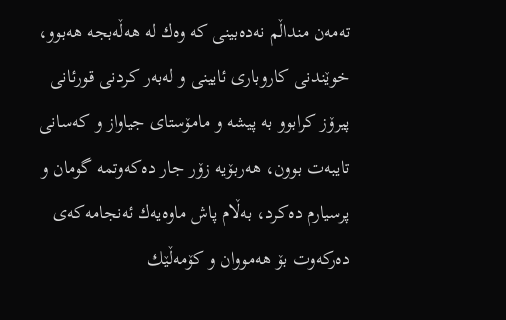ته‌مه‌ن منداڵم نه‌ده‌بینى که‌ وه‌ك له‌ هه‌ڵه‌بجه‌ هه‌بوو، خوێندنى کاروبارى ئایینى و له‌به‌ر کردنى قورئانى پیرۆز کرابوو به‌ پیشه‌ و مامۆستاى جیاواز و که‌سانى تایبه‌ت بوون، هه‌ربۆیه‌ زۆر جار ده‌که‌وتمه‌ گومان و پرسیارم ده‌کرد، به‌ڵام پاش ماوه‌یه‌ك ئه‌نجامه‌که‌ى ده‌رکه‌وت بۆ هه‌مووان و کۆمه‌ڵێك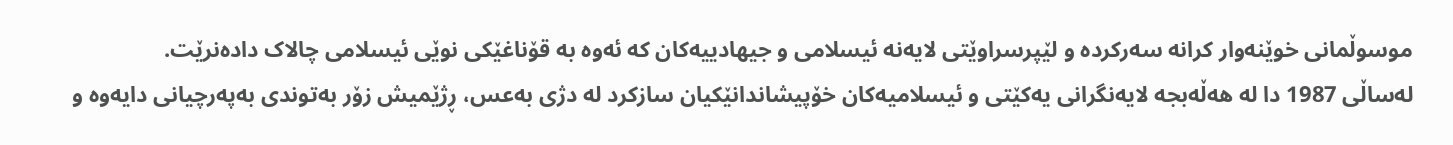موسوڵمانى خوێنه‌وار کرانه‌ سه‌رکرده‌ و لێپرسراوێتى لایه‌نه‌ ئیسلامى و جیهادییه‌کان که‌ ئه‌وه‌ به‌ قۆناغێکى نوێى ئیسلامى چالاک داده‌نرێت.
له‌ساڵى 1987 دا له‌ هه‌ڵه‌بجه‌ لایه‌نگرانى یه‌کێتى و ئیسلامیه‌کان خۆپیشاندانێکیان سازکرد له‌ دژى به‌عس، ڕژێمیش زۆر به‌توندى به‌په‌رچیانى دایه‌وه‌ و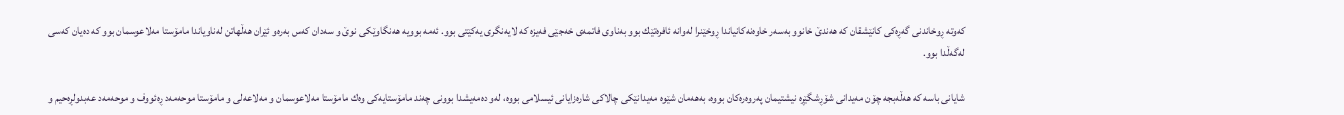که‌وته‌ ڕوخاندنى گه‌ڕه‌کى کانێشقان که‌ هه‌ندێ خانوو به‌سه‌ر خاوه‌نه‌کانیاندا ڕوخێنرا له‌وانه‌ ئافره‌تێك بوو به‌ناوى فاتمه‌ى خه‌جێى فه‌یزه‌ که‌ لایه‌نگرى یه‌کێتى بوو. ئه‌مه‌ بوویه‌ هه‌نگاوێکى نوێ و سه‌دان که‌س به‌ره‌و ئێران هه‌ڵهاتن له‌ناویاندا مامۆستا مه‌لاعوسمان بوو که‌ ده‌یان که‌سى له‌گه‌ڵدا بوو.

شایانى باسه‌ که‌ ‌هه‌ڵه‌بجه‌ چۆن مه‌یدانى شۆڕشگێڕه‌ نیشتیمان په‌روه‌ره‌کان بووه‌، به‌هه‌مان شێوه‌ مه‌یدانێکى چالاکى شاره‌زایانى ئیسلامى بووه‌، له‌و ده‌مه‌یشدا بوونى چه‌ند مامۆستایه‌کى وه‌ك مامۆستا مه‌لاعوسمان و مه‌لاعه‌لى و مامۆستا موحه‌مه‌د ڕه‌ئووف و موحه‌مه‌د عه‌بدولڕه‌حیم و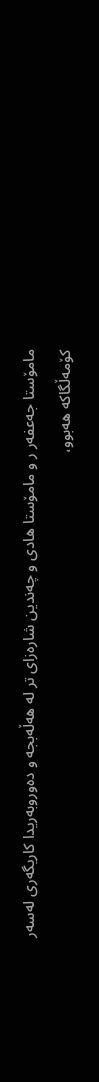مامۆستا جه‌عفه‌ر ر و مامۆستا هادى و چه‌ندین شاره‌زاى تر له‌ هه‌ڵه‌بجه‌ و ده‌وروبه‌ریدا کاریگه‌رى له‌سه‌ر کۆمه‌ڵگاکه‌ هه‌بوو،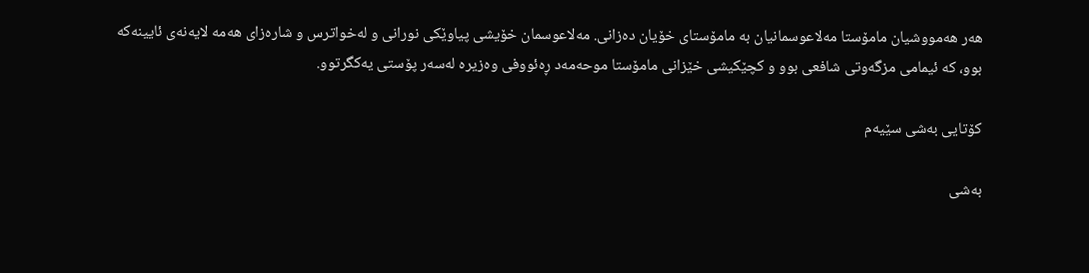هه‌ر هه‌مووشیان مامۆستا مه‌لاعوسمانیان به‌ مامۆستاى خۆیان ده‌زانى. مه‌لاعوسمان خۆیشى پیاوێکى نورانى و له‌خواترس و شاره‌زاى هه‌مه‌ لایه‌نه‌ى ئایینه‌که‌ بوو، که‌ ئیمامى مزگه‌وتى شافعى بوو و کچێکیشى خێزانى مامۆستا موحه‌مه‌د ڕه‌ئووفى وه‌زیره‌ له‌سه‌ر پۆستى یه‌کگرتوو.

كۆتایی به‌شى سێیه‌م

به‌شى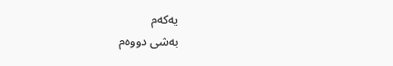یه‌که‌م
به‌شى دووه‌م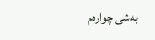به‌شى چواره‌م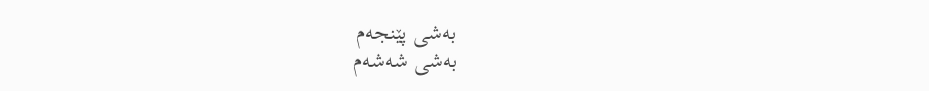به‌شى پێنجه‌م
به‌شى شه‌شه‌م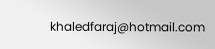khaledfaraj@hotmail.com